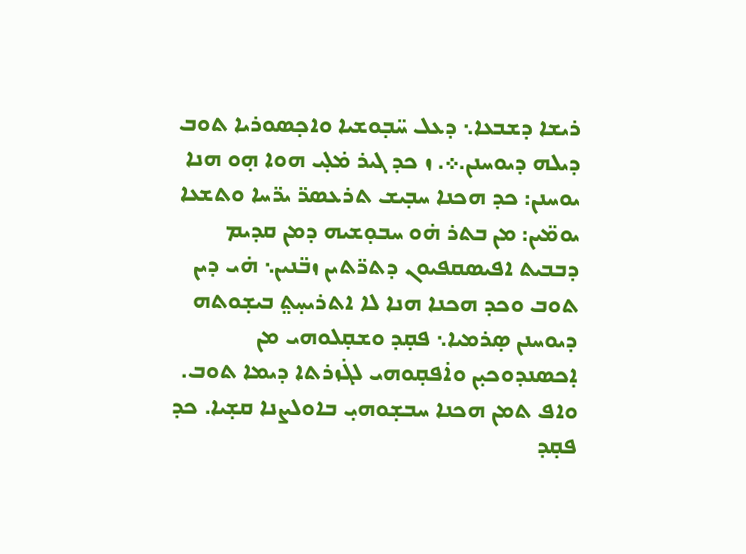ܪܝܫܐ ܕܫܒܥܐ܆ ܕܥܠ ܚ̈ܒ̣ܘܫܝܐ ܘܐܟ̣ܣܘܪܝܐ ܬܘܒ ܕܝܠܗ ܕܝܘܚܢܢ.܀. ܙ ܟܕ ܓܝܪ ܡ̇ܠ̣ܝ ܗܘܐ ܗ̣ܘ ܗܢܐ ܝܘܚܢܢ: ܟܕ ܗܟܢܐ ܚܒ̣ܝܫ ܬܪܥܣܪ̈ ܝܪ̈ܚܐ ܘܬܫܥܐ ܝܘܡ̈ܝܢ: ܡܢ ܒܬܪ ܗ̇ܘ ܚܒܘ̣ܫܝܗ ܕܡܢ ܩܕܝܡ ܕܒܒܝܬ ܐܦܝܣܩܦܝܘܢ ܕܬܪ̈ܬܝܢ ܙܒ̈ܢܝܢ܆ ܗ̇ܝ ܕܝܢ ܬܘܒ ܘܟܕ ܗܟܢܐ ܗܢܐ ܠܐ ܐܬܪܝܚ̣ܬ݀ ܒܝܫ̣ܘܬܗ ܕܝܘܚܢܢ ܣ̣ܪܡܝܐ܆ ܦܩ̣ܕ ܘܫܩ̣ܠܘܗܝ ܡܢ ܐ̣ܟܣܢܕܘܟܝ̣ܢ ܘܐ̇ܦܩ̣ܘܗܝ ܠܓ̇ܙܪܬܐ ܕܝܡܐ ܬܘܒ. ܘܐܦ ܬܡܢ ܗܟܢܐ ܚܒܫ̣ܘܗܝ̣ ܒܐܘܠܨܢܐ ܩܫ̣ܝܐ. ܟܕ ܦܩ̣ܕ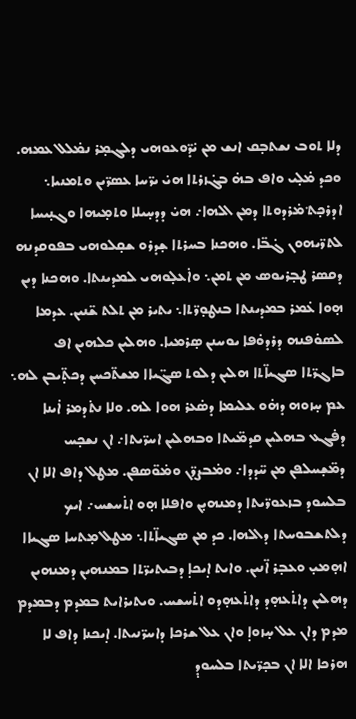ܕܠܐ ܬܘܒ ܢܫܬܒ̣ܩ ܐܢܫ ܡܢ ܝ̇ܕ̈ܘܥܘܗܝ ܕܠܓܡ̣ܪ ܢܡ̇ܠܠ ܥܡܗ. ܘܟܕ ܡ̇ܠ̣ܝ ܘܐܦ ܒܗ̇ ܒܓ̇ܙܪܬܐ ܗܝ̇ ܝܪ̈ܚܐ ܥܣܪ̈ܝܢ ܘܬܡܢܝܐ܆ ܐܕܪܟ̣ܬ݀ ܡ̇ܪܕܘܬܐ ܕܡܢ ܐܠܗܐ܇ ܗܝ̇ ܕܕܚ̣ܝܠܐ ܘܬܡ̣ܝܗܐ ܘܓܢ̣ܝܚܐ ܠܬܪ̈ܝܗܘܢ ܓ̇ܒ̈ܐ. ܘܗܟܢܐ ܒܚܪܬܐ ܫ̣ܕܪܘ ܫܩ̣ܠܘܗܝ ܒܦܘܩܕܢܗ ܕܩܣܪ ܛܒ̣ܪܝܘܣ ܡܢ ܬܡܢ܆ ܘܐ̇ܥܠ̣ܘܗܝ ܠܡܕܝܢܬܐ. ܘܗܟܢܐ ܕܝܢ ܗ̣ܘܐ ܥ̇ܡܪ ܒܡܕܝܢܬܐ ܒܢܛܘ̣ܪ̈ܬܐ܆ ܝܬܝܪ ܡܢ ܬܠܬ ܫ̈ܢܝܢ. ܥܕܡܐ ܠܣܘ̇ܦܢܗ ܕܪܕܘ̇ܦܐ ܝܘܚܢܢ ܣ̣ܪܡܝܐ. ܘܗܠܝܢ ܟܠܗܝܢ ܐܦ ܒܐܓܪ̈ܬܐ ܣܓܝܐ̈ܬܐ ܗܠܝܢ ܕܠܘܬ ܣܓ̈ܝܐܐ ܡܫܬ̈ܟܚܢ ܕܟܬ̣̈ܝܒܢ ܠܗ܆ ܥܡ ܚ̣ܙܘܗ ܕܗ̇ܘ ܥܠܝܡܐ ܕܣ̇ܥܪ ܗܘܐ ܠܗ. ܘܠܐ ܢܬ̇ܕܡܪ ܐ̇ܝܢܐ ܕܦ̇ܓܥ ܒܗܠܝܢ ܩܕܡ̈ܝܬܐ ܘܒܗܠܝܢ ܐܚܪ̈ܝܬܐ܇ ܐܢ ܢܫܟ̣ܚ ܕܡ̈ܫ̣ܚܠܦܢ ܡܢ ܚ̈ܕܕܐ܇ ܘܡ̇ܒܨܪ̈ܢ ܘܡ̇ܘ̈ܣܦܢ. ܡܛܠ ܕܐܦ ܐܠܐ ܐܢ ܒܠܚܘܕ ܒܙܥܘܪ̈ܝܬܐ ܕܡܢܗܝ̣ܢ ܘܐܦܠܐ ܗ̣ܘ ܐܬ̇ܚܫܚ܇ ܐܝܟ ܕܠܬܫܒܘܚܬܐ ܕܐܠܗܐ. ܟܕ ܡܢ ܣܓܝܐ̈ܬܐ܆ ܡܛܠ ܡ̣ܬܚܐ ܣܓܝܐܐ ܐܗ̣ܡܝ̣ ܘܥܒ̣ܪ ܐ̈ܢܝܢ. ܘܐܝܬ ܐ̣ܝܟܐ̣ ܕܒܝܬܝܪ̈ܬܐ ܒܡܢܗܝܢ ܕܡܢܗܝܢ ܕܗܠܝܢ ܕܐܬ̇ܥܗ̣ܕ ܕܐܬ̇ܥܗ̣ܕܘ ܐܬ̇ܚܫܚ. ܘܝܬܝܪܐܝܬ ܒܡܕܡ ܕܒܡܕܡ ܡܕܡ ܕܐܢ ܥܠ ܚ̣ܙܘܐ̣ ܘܐܢ ܥܠ ܫܪܟܐ ܕܐܚܪ̈ܢܝܬܐ. ܐ̣ܝܟܢܐ ܕܐܦ ܠܐ ܗܪܟܐ ܐܠܐ ܐܢ ܒܟ̣ܪ̈ܝܬܐ ܒܠܚܘܕ̣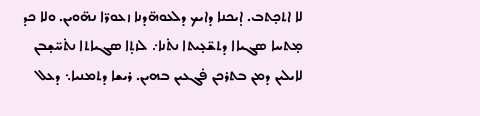ܠܐ ܐܬܟ̣ܬܒ. ܐ̣ܝܟܢܐ ܕܐܝܟ ܕܠܥܘܗ̈ܕܢܐ ܙܥܘܪ̈ܐ ܢܗ̈ܘܝܢ. ܘܠܐ ܟܕ ܡ̣ܬܚܐ ܣܓܝܐܐ ܕܬܫ̈ܥ̣ܝܬܐ ܢܬ̇ܢܐ܇ ܠܙܬ̣ܐ ܣܓܝܐܬܐ ܢܬ̇ܚ̈ܫ̣ܒܢ ܠܐܝܠܝܢ ܕܡܢ ܒܬܪܟܢ ܦ̇ܓܥܝܢ ܒܗܝܢ. ܪܝܫܐ ܕܬܡܢܝܐ܆ ܕܥܠ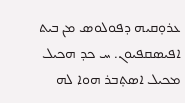ܥܪܘ̣ܩܝܗ ܕܦܘܠܘܣ ܡܢ ܒܝܬ ܐܦܝܣܩܦܝܘܢ. ܚ ܟܕ ܗܟܝܠ ܡܟܝܠ ܐܣܬ̣ܒܪ ܗܘܐ ܠܗ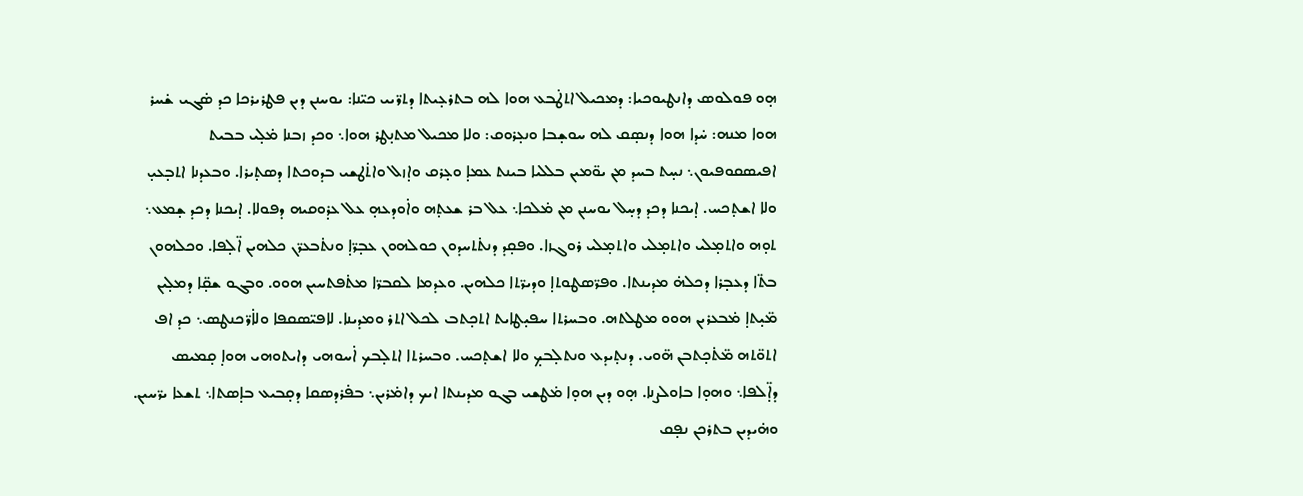ܗ̣ܘ ܦܘܠܘܣ ܕܐܢܛܝܘܟܝܐ: ܕܡܟܝܠ ܐܬܛ̇ܒܥ ܗܘܐ ܠܗ ܒܬܪܥ̣ܝܬܐ ܕܬܪ̈ܝܝ ܟܝ̈ܢܐ: ܝܘܚܢܢ ܕܝܢ ܦܛܪܝܪܟܐ ܟܕ ܣ̇ܓܝ ܫ̇ܚܪ ܗܘܐ ܡܢܗ: ܚ̇ܕܐ ܗܘܐ ܕܢܣ̣ܩ ܠܗ ܚܘܫ̣ܒܐ ܘܢܥ̣ܪܘܩ: ܘܠܐ ܡܟܝܠ ܡܬܢ̣ܛܪ ܗܘܐ܆ ܘܟܕ ܙܒܢܐ ܡ̇ܠ̣ܝ ܒܒܝܬ ܐܦܝܣܩܘܦܝܘܢ܆ ܢܚ̣ܬ ܒܚܕ ܡܢ ܝܘ̈ܡܝܢ ܒܠܠܝܐ ܒܝܢܬ ܥܡܐ̣ ܘܥ̣ܪܩ ܘܐ̣ܙܠ ܘܐܬ̇ܛܫܝ ܒܕܘܟܬܐ ܕܣܬ̣ܝܪܐ. ܘܒܥܕܢܐ ܐܬܒ̣ܥܝ̣ ܘܠܐ ܐܫܬ̣ܟܚ. ܐ̣ܝܟܢܐ ܕܟܕ ܕܚ̣ܠ ܝܘܚܢܢ ܡܢ ܡ̇ܠܟܐ܆ ܥܠ ܒܪ ܫܥܬ̣ܗ ܘܐ̇ܘܕܥܗ̣ ܥܠ ܥܪ̣ܘܩܝܗ ܕܦܘܠܐ. ܐ̣ܝܟܢܐ ܕܟܕ ܫ̣ܡܥ܆ ܬܘ̣ܗ ܘܐܬܡ̣ܠܝ ܘܐܬܡ̣ܠܝ ܘܐܬܡ̣ܠܝ ܪܘܓܙܐ. ܘܦܩ̣ܕ ܕܢܬ̇ܬܚܕܘܢ ܟܘܠܗܘܢ ܥܒ̣ܪ̈ܐ̣ ܘܢܬ̇ܒܥܪ̈ܢ ܟܠܗܝܢ ܐ̈ܠ̣ܦܐ. ܘܟܠܗܘܢ ܒܬ̈ܐ ܕܥܒ̣ܪܐ ܕܟܠܗ̇ ܡܕܝܢܬܐ. ܘܦܪ̈ܣܛܘܬܐ̣ ܘܕܝܪ̈ܬܐ ܟܠܗܝܢ. ܘܥܕܡܐ ܠܩܒܪ̈ܐ ܡܬ̇ܦܬܚܝܢ ܗܘܘ. ܘܒܓܘ ܫܩ̣̈ܐ ܕܡܠ̣ܝܢ ܡ̈ܝ̣ܬܐ̣ ܡ̇ܒܥܪܝܢ ܗܘܘ ܡܛܠܬܗ. ܘܒܚܪܬܐ ܚܦܝ̣ܛܐܝܬ ܐܬܟ̣ܬܒ ܠܟܠ ܐܬܪ ܘܡܕܝܢܐ. ܠܐܦܝ̈ܣܩܦܐ ܘܠܐ̇ܪ̈ܟܢܛܣ܆ ܟܕ ܐܦ ܐܬܘ̈ܬܗ ܡ̈ܬ̇ܟ̣ܬܒܢ ܗ̈ܘܝ. ܕܢܬ̣ܝܕܥ ܘܢܬܠ̣ܒܟ̣ ܘܠܐ ܐܫܬ̣ܟܚ. ܘܒܚܪܬܐ ܐܬܠ̣ܒܟ ܐ̇ܚܘܗܝ ܕܐܝܬܘܗܝ ܗܘܐ̣ ܩ̣ܡܝܣ ܕܐ̣̈ܠܦܐ܆ ܘܗܘ̣ܐ ܒܐܘܠܨܢܐ. ܗ̣ܘ ܕܝܢ ܗܘ̣ܐ ܡ̇ܛܫܝ ܒܓܘ ܡܕܝܢܬܐ ܐܝܟ ܕܐܡ̇ܪܝܢ܆ ܒܦ̇ܪܕܣܩܐ ܕܩ̣ܒܝܥ ܒܐ̣ܣܬܐ܆ ܬܫܥܐ ܝܪ̈ܚܝܢ. ܘܗ̇ܝܕܝܢ ܒܬܪܟܢ ܢܦ̣ܩ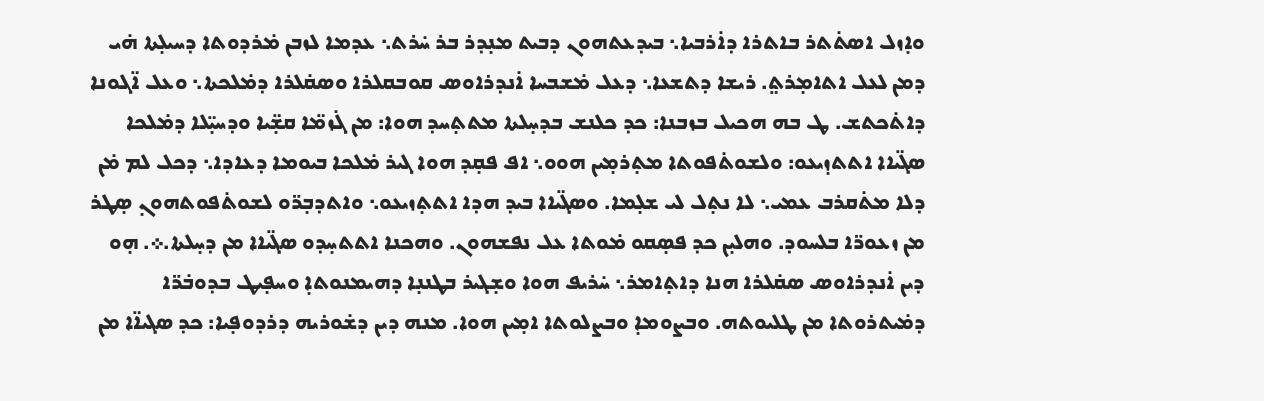ܘܐ̣ܙܠ ܐܣܬ̇ܬܪ ܒܐܬܪܐ ܕܐ̇ܪܒܝܐ܆ ܒܝܕܥܬܗܘܢ ܕܒܝܬ ܡܢ̣ܕܪ ܒܪ ܚ̇ܪܬ܆ ܥܕܡܐ ܠܙܒܢ ܡ̇ܪܕܘܬܐ ܕܚܝܠ̣ܬܐ ܗ̇ܝ ܕܡܢ ܠܥܠ ܐܬܐܡ̣ܪܬ݀. ܪܝܫܐ ܕܬܫܥܐ܆ ܕܥܠ ܡ̇ܫܒܚܐ ܐ̇ܢܕܪܐܘܣ ܩܘܒܩܠܪܐ ܘܣܩ̇ܠܪܐ ܕܡ̇ܠܟܬܐ܆ ܘܥܠ ܐ̈ܓܘܢܐ ܕܐܬ̇ܟܬܫ. ܛ ܒܗ ܗܟܝܠ ܒܙܒܢܐ: ܟܕ ܟܠܢܫ ܒܕܚ̣ܠܬܐ ܡܬܬ̣ܚܕ ܗܘܐ: ܡܢ ܓ̇ܙܡ̈ܐ ܩܫ̣̈ܝܐ ܘܕܚܝ̣̈ܠܐ ܕܡ̇ܠܟܐ ܣܓ̈ܝܐܐ ܐܬܬܙ̣ܝܥܘ: ܘܠܫܘܬ̇ܦܘܬܐ ܡܬ̣ܪܡ̣ܝܢ ܗܘܘ܆ ܐܦ ܦܩ̣ܕ ܗܘܐ ܓܝܪ ܡ̇ܠܟܐ ܒܝܘܡܐ ܕܥܐܕܐ܆ ܕܟܠ ܠܡ ܡ̇ܢ ܕܠܐ ܡܬ̇ܩܪܒ ܥܡܝ܆ ܠܐ ܢܬ̣ܠ ܠܝ ܫܠ̣ܡܐ. ܘܣܓ̈ܝܐܐ ܒܝܕ ܗܕܐ ܐܬܬ̣ܙܝܥܘ܆ ܘܐܬܕܒ̣ܪ̈ܘ ܠܫܘܬ̇ܦܘܬܗܘܢ̣ ܣ̣ܛܪ ܡܢ ܙܥܘܪ̈ܐ ܒܠܚܘܕ. ܘܗܠܝ̣ܢ ܟܕ ܦܣ̣ܩܘ ܡ̇ܘܬܐ ܥܠ ܢܦܫܗܘܢ. ܘܗܟܢܐ ܐܬܬܚ̣ܕܘ ܣܓ̈ܝܐܐ ܡܢ ܕܚ̣ܠܬܐ.܀. ܗ̣ܘ ܕܝܢ ܐ̇ܢܕܪܐܘܣ ܣܩ̇ܠܪܐ ܗܢܐ ܕܐܬ̣ܐܡܪ܆ ܚ̇ܪܝܦ ܗܘܐ ܘܫ̣ܓܝܪ ܒܛܢܢ̣ܐ ܕܗܝܡܢܘܬܐ̣ ܘܚܦ̣ܝܛ ܒܕܘܒ̇ܪ̈ܐ ܕܡ̇ܝܬܪܘܬܐ ܡܢ ܛܠܝܘܬܗ. ܘܒܨܘܡܐ̣ ܘܒܨܠܘܬܐ ܐܡ̣ܝܢ ܗܘܐ. ܡܢܗ ܕܝܢ ܕܫ̇ܘܪܝܗ ܕܪܕܘܦ̣ܝܐ: ܟܕ ܣܓܝܐ̈ܐ ܡܢ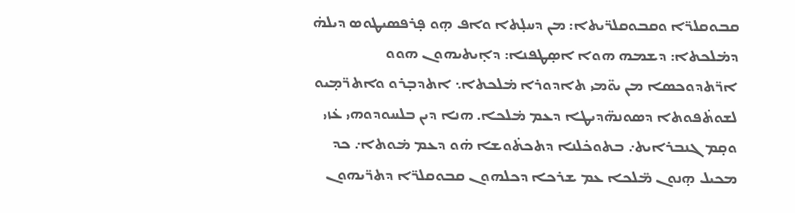ܩܒܘܩܠܪ̈ܐ ܘܩܒܘܩܠܪ̈ܝܬܐ: ܡܢ ܕܚܠ̣ܬܐ ܘܐܦ ܗ̣ܘ ܦ̣ܪܦܣܝܛܘܣ ܕܝܠܗ̇ ܕܡ̇ܠܟܬܐ: ܕܫܡܗ ܗܘܐ ܐܣ̣ܛܦܢܐ: ܕܐ̣ܝܬܝܗܘܢ ܗܘܘ ܐܪ̈ܬܕܘܟܣܐ ܡܢ ܝܘ̈ܡܝ ܬܐܕܘܪܐ ܡ̇ܠܟܬܐ܆ ܐܬܕܒ̣ܪܘ ܘܐܬܪ̈ܡ̣ܝܘ ܠܫܘܬ̇ܦܘܬܐ ܕܣܘܢܗ̈ܕܝܛܐ ܕܥܡ ܡ̇ܠܟܐ. ܗܢܐ ܕܝܢ ܒܠܚܘܕܘܗܝ ܥ̇ܙܝ ܘܩ̣ܡ ܓܢܒܪܐܝܬ܇ ܒܬܘܟ̇ܠܢܐ ܕܬܟܬ̇ܘܫܐ ܗ̇ܘ ܕܥܡ ܡ̇ܘܬܐ܇ ܟܕ ܡܟܝܠ ܗ̣ܢܘܢ ܡ̈ܠܟܐ ܥܡ ܫܪܟܐ ܕܟܠܗܘܢ ܩܒܘܩܠܪ̈ܐ ܕܬܪ̈ܝܗܘܢ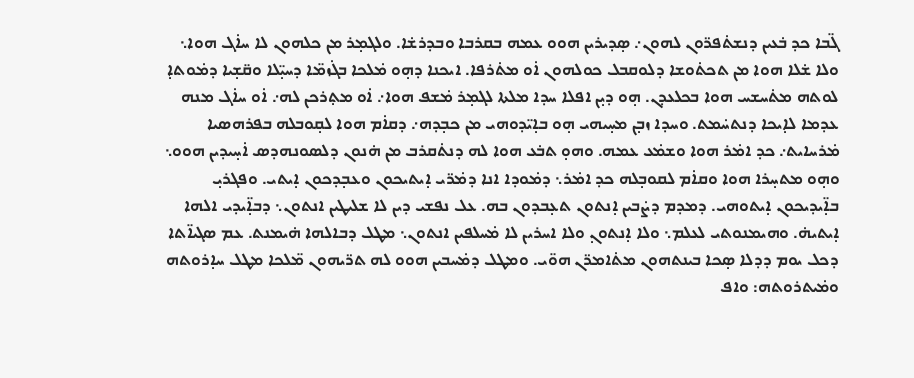ܓ̈ܒܐ ܟܕ ܒ̇ܥܝܢ ܕܢܫܬ̇ܦܪ̈ܘܢ ܠܗܘܢ܇ ܣ̣ܕܝܪܝܢ ܗܘܘ ܥܡܗ ܒܩܪܒܐ ܘܒܕܪܫ̇ܐ. ܘܠܓܡ̣ܪ ܡܢ ܟܠܗܘܢ ܠܐ ܚܐ̇ܓ ܗܘܐ܆ ܘܠܐ ܫ̇ܠܐ ܗܘܐ ܡܢ ܬܟܬ̇ܘܫܐ ܕܠܘܩܒܠ ܟܘܠܗܘܢ ܐ̇ܘ ܡܬ̇ܪܦܐ. ܐܝܟܢܐ ܕܗ̣ܘ ܡ̇ܠܟܐ ܒܓ̇ܙܡ̈ܐ ܕܚܝ̣̈ܠܐ ܘܩ̈ܫ̣ܝܐ ܕܡ̇ܘܬܐ̣ ܠܘܬܗ ܡܬ̇ܚܫܚ ܗܘܐ ܒܟܠܥܕܢ. ܗ̣ܘ ܕܝ̣ܢ ܐܦܠܐ ܚܕܐ ܡܠܬܐ ܠܓܡ̣ܪ ܡ̇ܫܦ ܗܘܐ܇ ܐ̇ܘ ܡܬ̣ܪܟܢ ܠܗ܇ ܐ̇ܘ ܚܐ̇ܓ ܡܢܗ ܥܕܡܐ ܠܐ̣ܝܟܐ ܕܢܬܚ̇ܡܬ. ܘܚܕܐ ܙܒ̣ܢ ܡܚ̣ܝܗܝ ܗ̣ܘ ܒܐ̣ܝ̈ܕܘܗܝ ܡܢ ܟܒ̣ܕܗ܇ ܕܩܐ̇ܡ ܗܘܐ ܠܩ̣ܘܒܠܗ ܒܦܪܗܣܝܐ ܡ̇ܪܚܐܝܬ܇ ܟܕ ܐܡ̇ܪ ܗܘܐ ܘܫܡ̇ܥ ܥܡܗ. ܘܗܘ̣ ܬܒ̇ܥ ܗܘܐ ܠܗ ܕܢܬ̇ܩܪܒ ܡܢ ܗ̇ܢܘܢ ܕܠܣܘܢܗܕܣ ܐ̇ܚ̣ܝܕܝܢ ܗܘܘ܆ ܘܗ̣ܘ ܡܬܚ̣ܪܐ ܗܘܐ ܘܩܐ̇ܡ ܠܩܘܒ̣ܠܗ ܟܕ ܐܡ̇ܪ܆ ܕܡ̇ܘܕܐ ܐܢܐ ܕܡ̇ܪ̈ܝ ܐ̣ܝܬܝܟܘܢ ܘܥܒ̣ܕܟܘܢ ܐ̣ܝܬܝ. ܘܦܓܪܝ̣ ܒܐ̣̈ܝܕܝܟܘܢ ܐ̣ܝܬܘܗܝ. ܕܡܕܡ ܕܨ̇ܒܝܢ ܐ̣ܢܬܘܢ ܬܥ̣ܒܕܘܢ ܒܗ. ܥܠ ܢܦܫܝ ܕܝܢ ܠܐ ܫܠܝܛܝܢ ܐܢܬܘܢ܆ ܕܒܐ̣̈ܝܕܝ ܐܠܗܐ ܐ̣ܝܬܝܗ̇. ܘܗܝܡܢܘܬܝ ܠܥܠܡ܆ ܘܠܐ ܐ̣ܢܬܘܢ̣ ܘܠܐ ܐܚܪܝܢ ܠܐ ܡ̇ܚܠܦܝܢ ܐܢܬܘܢ܆ ܡܛܠ ܕܒܐܠܗܐ ܗ̇ܝܡܢܬ. ܥܡ ܣܓܝܐ̈ܬܐ ܕܟܠ ܝܘܡ ܕܕܠܐ ܣ̣ܟܐ ܒܝܢܬܗܘܢ ܡܬ̇ܐܡܪ̈ܢ ܗܘ̈ܝ. ܘܡܛܠ ܕܡ̇ܚܒܝܢ ܗܘܘ ܠܗ ܬܪ̈ܝܗܘܢ ܡ̈ܠܟܐ ܡܛܠ ܚܐ̣ܪܘܬܗ ܘܡ̇ܝܬܪܘܬܗ: ܘܐܦ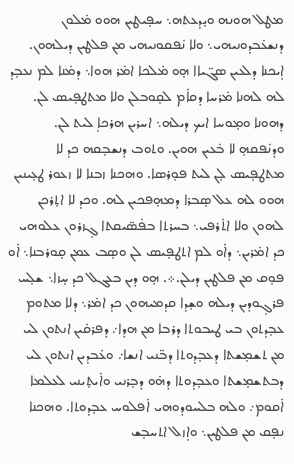ܡܛܠ ܗܘܢܗ ܘܝ̣ܕܥܬܗ܆ ܚܦ̣ܝܛܝܢ ܗܘܘ ܡ̇ܠܘܢ ܕܢܫܥ̇ܒܕܘܢܝܗܝ܆ ܘܠܐ ܢ̇ܦܩܘܢܝܗܝ ܡܢ ܦܠܛܝܢ ܕܝܠܗܘܢ. ܐ̣ܝܟܢܐ ܕܠܥܝܢ ܣܓ̈ܝܐܐ ܗ̣ܘ ܡ̇ܠܟܐ ܐܡ̇ܪ ܗܘܐ܆ ܕܡ̇ܢܐ ܠܡ ܢܥܒ̣ܕ ܠܗ ܠܗܢܐ ܡ̇ܪܚܐ ܕܩܐ̇ܡ ܠܩ̣ܘܒܠܢ ܘܠܐ ܡܬܛܦ̣ܝܣ ܠܢ. ܕܗܘܢܐ ܘܡ̣ܘܚܐ ܐܝܟ ܕܝܠܗ܆ ܐܚܪܝܢ ܗܪܟܐ̣ ܠܝܬ ܠܢ. ܘܕܢ̇ܦܩܗ̣ ܠܐ ܒ̇ܥܝܢ ܗܘܝܢ. ܘܬܘܒ ܕܢܫܒ̣ܩܗ ܟܕ ܠܐ ܡܬܛܦ̣ܝܣ ܠ̣ܢ ܠܝܬ ܦܘ̣ܪܣܐ. ܘܗܟܢܐ ܙܒܢܐ ܠܐ ܙܥܘܪ ܛܥ̣ܝܢܝܢ ܗܘܘ ܠܗ ܥܠ ܣ̣ܒܪܐ ܕܡܗ̣ܦܟܝܢ ܠܗ. ܘܟܕ ܠܐ ܐܬ̣ܪܟܢ ܠܗܘܢ ܘܠܐ ܐܬ̇ܪܦܝ܆ ܒܚܪܬܐ ܒܦ̇ܣ̈ܝܩܬܐ ܓ̣ܙܪܘܢ ܥܠܘܗܝ ܟܕ ܐܡ̇ܪܝܢ܆ ܕܐ̇ܘ ܠܡ ܐܬܛܦ̣ܝܣ ܠܢ ܘܣ̣ܒ ܥܡܢ ܩ̣ܘܪܒܢܐ܆ ܐ̇ܘ ܦܘ̣ܩ ܡܢ ܦܠܛܝܢ ܕܝܠܢ.܀. ܗ̣ܘ ܕܝܢ ܒܥܓܠ ܟܕ ܚ̣ܙܐ܆ ܫܠ̣ܚ ܦܪܓ̣ܘܕܝܢ ܕܝܠܗ ܘܫ̣ܕܐ ܩܕܡܝܗܘܢ ܟܕ ܐܡ̇ܪ܆ ܕܠܐ ܡܬܘܡ ܥܒ̣ܕܬܘܢ ܒܝ ܛܝܒܘܬܐ ܕܪܒܐ ܡܢ ܗܕܐ܇ ܕܦܪܩ̇ܝܢ ܐܢܬܘܢ ܠܝ ܡܢ ܬܫܡ̣ܫܬܐ ܕܥܒ̣ܕܘܬܐ ܕܒ̈ܢܝ ܐܢܫܐ܇ ܘܥ̇ܒܕܝܢ ܐܢܬܘܢ ܠܝ ܕܒܬܫܡ̣ܫܬܐ ܘܥܒ̣ܕܘܬܐ ܕܗ̇ܘ ܕܒ̣ܪܢܝ ܘܐ̇ܝܬ̣ܝܢܝ ܠܥܠܡܐ ܐ̇ܩܘܡ܇ ܘܠܗ ܒܠܚܘܕܘܗܝ ܐ̇ܦܠܘܚ ܥܒ̣ܕܘܬܐ. ܘܗܟܢܐ ܢܦ̣ܩ ܡܢ ܦܠܛܝܢ܆ ܘܐ̣ܙܠ ܐܬܚܒ̣ܫ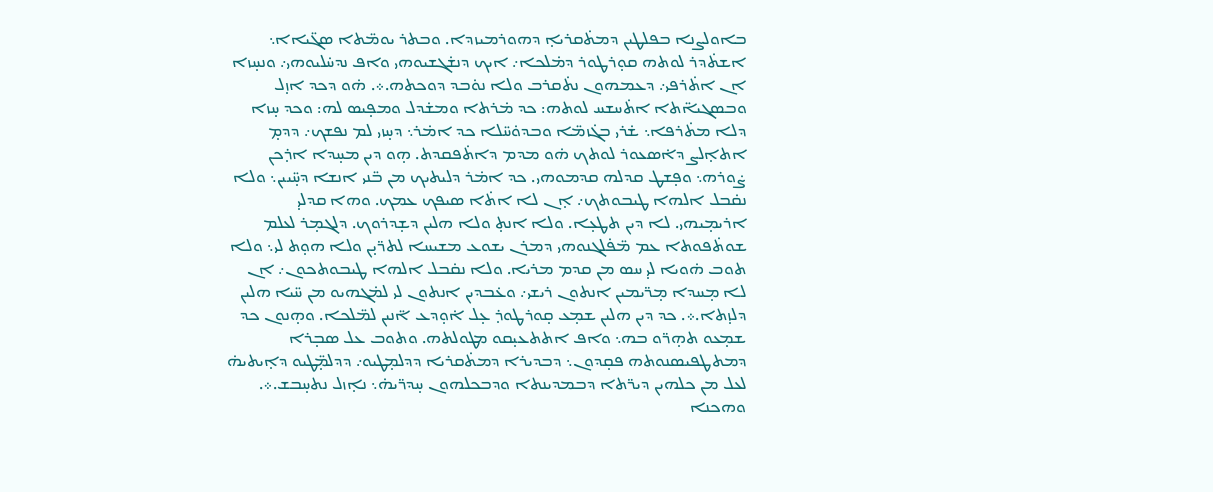ܒܐܘܠܨܢܐ ܒܦܠܛܝܢ ܕܡܬ̇ܩܪܝܐ̣ ܕܗܘܪܡܝܙܕܐ. ܘܒܬܪ ܝܘܡ̈ܬܐ ܣܓ̈ܝܐܐ܆ ܐܫܬ̇ܕܪ ܠܘܬܗ ܩܘ̣ܪܛܘܪ ܕܡ̇ܠܟܐ܇ ܐܝܟ ܕܢܫ̇ܓܫܝܘܗܝ ܘܐܦ ܢܕܚ̇ܠܝܘܗܝ܇ ܘܢܚ̣ܙܐ ܐܢ ܐܬ̇ܪܦܝ܇ ܕܥܡܗܘܢ ܢܬ̇ܩܪܒ ܘܠܐ ܢܘ̇ܒܕ ܕܘܟܬܗ.܀. ܗ̇ܘ ܕܟܕ ܐܙ̣ܠ ܘܒܣܓܝܐ̈ܬܐ ܐܬ̇ܚܫܚ ܠܘܬܗ: ܟܕ ܡ̇ܪܬܐ ܘܡܫ̇ܕܠ ܘܡܦ̣ܝܣ ܠܗ: ܘܟܕ ܚ̣ܙܐ ܕܠܐ ܡܬ̇ܪܦܐ܆ ܫ̇ܪܝ ܒܓ̇ܙܡ̈ܐ ܘܒܕܘ̇ܚ̈ܠܐ ܟܕ ܐܡ̇ܪ܆ ܕܚ̣ܙܝ ܠܡ ܢܦܫܟ܇ ܕܕܡ̣ ܐܬܐ̣ܠܨ ܕܐ̇ܣܥܘܪ ܠܘܬܟ ܗ̇ܘ ܡܕܡ ܕܐܬ̇ܦܩܕܬ. ܗ̣ܘ ܕܝܢ ܡܚ̣ܕܐ ܐܪ̣ܟܢ ܨ̇ܘܪܗ܆ ܘܦ̣ܫܛ ܩܕܠܗ ܩܕܡܘܗܝ. ܟܕ ܐܡ̇ܪ ܕܠܝܬܝܟ ܡܢ ܒ̈ܢܝ ܐܢܫܐ ܕܚ̣̈ܝܝܢ܆ ܘܠܐ ܢܩ̇ܒܠ ܐܠܗܐ ܛܝܒܘܬܟ܇ ܐ̣ܢ ܠܐ ܐܬ̇ܐ ܣܝܦܟ ܥܡܟ. ܘܗܐ ܩܕܠܝ̣ ܐܪܝܡ̣ܝܗܝ. ܠܐ ܕܝܢ ܬܛܥ̣ܐ. ܘܠܐ ܐܢܬ̣ ܘܠܐ ܗܠܝܢ ܕܫ̣ܕܪܘܟ. ܕܠܓܡ̣ܪ ܠܥܠܡ ܫܘܬ̇ܦܘܬܐ ܥܡ ܡ̈ܦ̇ܠܓܢܘܗܝ ܕܡܪܢ ܝܫܘܥ ܡܫܝܚܐ ܠܬܪ̈ܝ̣ܢ ܘܠܐ ܗܘ̣ܬ ܠܝ܆ ܘܠܐ ܬܘܒ ܗ̇ܘܝܐ ܠܝ̣ ܚܣ ܡܢ ܩܕܡ ܡܪܝܐ. ܘܠܐ ܢܩ̇ܒܠ ܐܠܗܐ ܛܝܒܘܬܟܘܢ܇ ܐܢ ܠܐ ܡ̣ܚܕܐ ܡ̣ܪ̈ܝܡܝܢ ܐܢܬܘܢ ܪܝܫܝ܇ ܘܥ̇ܒܕܝܢ ܐܢܬܘܢ ܠܝ ܠܡ̇ܓܗܝܘ ܡܢ ܚ̈ܝܐ ܗܠܝܢ ܕܠܙ̣ܬܐ.܀. ܟܕ ܕܝܢ ܗܠܝܢ ܫܡ̣ܥ ܩ̣ܘܪܛܘܪ̣ ܥ̣ܠ ܐ̇ܘ̣ܕܥ ܐ̈ܢܝܢ ܠܡ̈ܠܟܐ. ܘܗ̣ܢܘܢ ܟܕ ܫܡ̣ܥܘ ܬܗ̣ܪ̈ܘ ܒܗ܆ ܘܐܦ ܐܬܬܥܝ̣ܩܘ ܡܛܘܠܬܗ. ܘܬܘܒ ܥܠ ܣܒ̣ܪܐ ܕܡܬܛܦܝܣܢܘܬܗ ܦܩ̣ܕܘܢ܆ ܕܒܕܝܪܐ ܕܡܬ̇ܩܪܝܐ ܕܕܠܡ̣ܛܝܘ܇ ܕܕܠܡ̣̈ܛܝܘ ܕܐ̣ܝܬܝܗ̇ ܠܥܠ ܡܢ ܟܠܗܝܢ ܕܝܪ̈ܬܐ ܕܒܡܕܝܢܬܐ ܘܕܒܟܠܗܘܢ ܚ̣ܕܪ̈ܝܗ̇܆ ܢܐ̣ܙܠ ܢܬܚ̣ܒܫ.܀. ܘܗܟܢܐ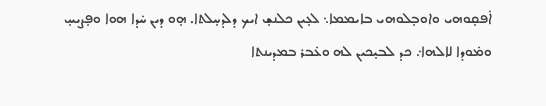ܐ̇ܦܩ̣ܘܗܝ ܘܐܘܒ̣ܠܘܗܝ ܒܐܝܡܡܐ܆ ܠܥ̣ܝܢ ܟܠܢܫ̣ ܐܝܟ ܕܠܕܚ̣ܠܬܐ. ܗ̣ܘ ܕܝܢ ܚ̇ܕܐ ܗܘܐ ܘܦ̣ܨܝܚ̣ ܘܡ̇ܘܕܐ ܠܐܠܗܐ܇ ܟܕ ܠܒܝ̣ܟܝܢ ܠܗ ܘܥ̇ܒܪ ܒܡܕܝܢܬܐ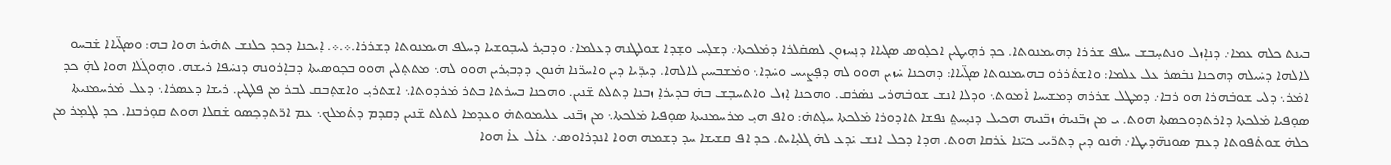ܒܝܢܬ ܟܠܗ ܥܡܐ܇ ܕܢܐ̣ܙܠ ܘܢܬܚ̣ܒܫ ܚܠܦ ܫܪܪܐ ܕܗܝܡܢܘܬܐ. ܟܕ ܪܗ̣ܝܛܝܢ ܐܟܠ̣ܘܣ ܣܓܝܐܐ ܕܢ̣ܚܙܘܢ ܠܣܩ̇ܠܪܐ ܕܡ̇ܠܟܬܐ܇ ܕܫܠ̣ܚ ܘܫ̣ܕܐ ܫܘܠܛܢܗ ܕܥܠܡܐ܇ ܘܕܒܝ̣ܪ ܠܚܒ̣ܘܫܝܐ ܕܚܠܦ ܗܝܡܢܘܬܐ ܕܫܪܪܐ.܀.܀. ܐ̣ܝܟܢܐ ܕܟܕ ܟܠܢܫ ܬܗ̇ܝܪ ܗܘܐ ܒܗ: ܘܣܓ̈ܝܐܐ ܫ̇ܒܚܘ ܠܐܠܗܐ ܕܚ̇ܝܠܗ ܕܗܟܢܐ ܢܒ̇ܣܪ ܥܠ ܥܠܡܐ: ܘܐܫܬ̇ܪܪܘ ܒܗܝܡܢܘܬܐ ܣܓ̈ܝܐܐ: ܕܗܟܢܐ ܚ̇ܙܝܢ ܗܘܘ ܠܗ ܕܦ̣ܨܝܚ ܘܚ̇ܕܐ܆ ܘܡ̇ܫܒܚܝܢ ܠܐܠܗܐ. ܕܝܕ̈ܝܐ ܕܝܢ ܘܐܚܪ̈ܢܐ ܗ̇ܢܘܢ ܕܕܒܝ̣ܪܝܢ ܗܘܘ ܠܗ܆ ܡܬܬ̣ܠܝܢ ܗܘܘ ܒܟ̣ܘܣܝܬܐ ܕܒܐ̣ܪܘܢܗ ܕܢܚ̇ܦܐ ܪܝܫܗ. ܘܗ̣ܘܓ̇ܠܐ ܗܘܐ ܠܗ̣̇ ܟܕ ܐܡ̇ܪ܆ ܕܠܝ ܫܘܒ̇ܗܪܐ ܗܘ ܪܒܐ܇ ܕܡܛܠ ܫܪܪܗ ܕܡܫܝܚܐ ܐ̇ܡܘܬ܆ ܘܕܠܐ ܐܢܫ ܫܘܒ̇ܗܪܝ ܢܣ̇ܪܩ. ܘܗܟܢܐ ܐ̣ܙܠ ܘܐܬܚܒ̣ܫ ܒܗ̇ ܒܕܝܪܐ̣ ܙܒܢܐ ܕܬܠܬ ܫ̈ܢܝܢ. ܘܗܟܢܐ ܒܚܪܬܐ ܒܬܪ ܡ̇ܪܕܘܬܐ܆ ܐܫܬܪܝ̣ ܘܐܫܬ̣ܒܩ ܠܒܪ ܡܢ ܦܠܛܝܢ. ܪܝܫܐ ܕܥܣܪܐ܆ ܕܥܠ ܡ̇ܪܚܡܢܝܬܐ ܣܘ̣ܦܝܐ ܡ̇ܠܟܬܐ ܕܐܪܬܕܘܟܣܬܐ ܗܘܬ. ܝ ܡܢ ܙܒ̈ܢܝܗ̇ ܙܒ̈ܢܝܗ ܗܟܝܠ ܕܢܝ̣ܚܬ݀ ܢܦܫܐ ܬܐܕܘܪܐ ܡ̇ܠܟܬܐ ܚܠ̣ܬܗ̇: ܘܐܦ ܗܝ̣ ܡܪܚܡܢܝܬܐ ܣܘ̣ܦܝܐ ܡ̇ܠܟܬܐ܆ ܡܢ ܙܒ̈ܢܝ ܥܠܝܡܘܬܗ̇ ܘܥܕܡܐ ܠܬܠܬ ܫ̈ܢܝܢ ܕܩܕܡ ܕܬ̇ܡܠܟ܆ ܥܡ ܐܖ̈ܬܕܟ̣ܣܘ ܫ̇ܩܠܐ ܗܘܬ ܩܘ̣ܪܒܢܐ. ܟܕ ܠܓܡ̣ܪ ܡܢ ܟܠܗ̇ ܫܘܬ̇ܦܘܬܐ ܕܥܡ ܣܘܢܗ̈ܕܝܛܐ܇ ܗ̇ܢܘ ܕܝܢ ܕܬܪ̈ܝܝ ܟܝ̈ܢܐ ܥ̇ܪܩܐ ܗܘܬ. ܗܕܐ ܕܟܠ ܐܢܫ ܝ̇ܕܥ ܠܗ̇ ܓܠܝ̣ܐܝܬ. ܟܕ ܐܦ ܩܫܝܫܐ ܚܕ ܕܫܡܗ ܗܘܐ ܐܢܕܪܐܘܣ܇ ܥܐ̇ܠ ܥܐ̇ ܗܘܐ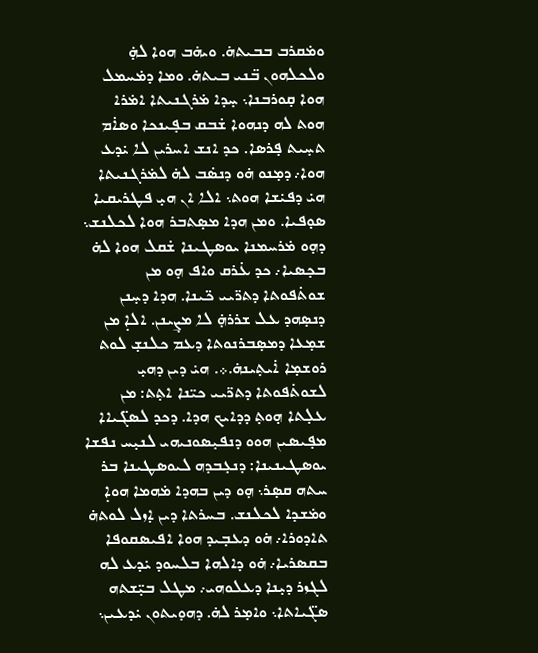ܘܡ̇ܩܪܒ ܒܒܝܬܗ̇. ܘܝܗ̇ܒ ܗܘܐ ܠܗ̣̇ ܘܠܟܠܗܘܢ ܒ̈ܢܝ ܒܝܬܗ̇. ܘܡܐ ܕܡ̇ܚܡܠ ܗܘܐ ܩ̣ܘܪܒܢܐ܆ ܚ̣ܕܐ ܡ̇ܪܓܢܝܬܐ ܐܡ̇ܪܐ ܗܘܬ ܠܗ ܕܢܗܘܐ ܫ̇ܒܩ ܒܦ̣ܝܢܟܐ ܘܣܐ̇ܡ ܬܚ̣ܝܬ ܦ̣ܪܣܐ. ܟܕ ܐܢܫ ܐܚܪܝܢ ܠܐ ܝ̇ܕܥ ܗܘܐ܇ ܕܡ̣ܢܘ ܗ̇ܘ ܕܢܣ̇ܒ ܠܗ̇ ܠܡ̇ܪܓܢܝܬܐ ܗܝ̇ ܕܦܝ̇ܫܐ ܗܘܬ܆ ܐܠܐ ܐܢ ܗܝ̣ ܦܛܪܝܩܝܐ ܣܘ̣ܦܝܐ. ܘܡܢ ܗܕܐ ܡܣ̣ܬܒܪ ܗܘܐ ܠܟܠܢܫ܆ ܕܗ̣ܘ ܡ̇ܪܚܡܢܐ ܝܘܣܛܝܢܐ ܫ̇ܩܠ ܗܘܐ ܠܗ̇ ܒܟ̣ܣܝܐ܇ ܟܕ ܥ̇ܪܩ ܘܐܦ ܗ̣ܘ ܡܢ ܫܘܬ̇ܦܘܬܐ ܕܬܪ̈ܝܝ ܟ̈ܝܢܐ. ܗܕܐ ܕܚ̣ܢܢ ܕܢܣ̣ܗܕ ܥܠ ܫܪܪܗ̣̇ ܠܐ ܡܨ̣ܝܢܢ. ܐܠܐ̣ ܡܢ ܫܡ̣ܥܐ ܕܡܣ̣ܒܪܢܘܬܐ ܕܥܡ ܟܠܢܫ̣ ܠܘܬ ܪܘܫܡ̣ܐ ܐ̇ܝܬ̣ܝܢܗ̇.܀. ܗܝ̇ ܕܝܢ ܕܗܝ̣ ܠܫܘܬ̇ܦܘܬܐ ܕܬܖ̈ܝܝ ܟܝ̈ܢܐ ܐܬ̣ܬ: ܡܢ ܥܠ̣ܬܐ ܗ̣ܘܬ̣ ܕܕܐܝܟ ܗܕܐ. ܕܟܕ ܠܣܓ̈ܝܐܐ ܡܦ̣ܝܣܝܢ ܗܘܘ ܕܢܦܝ̣ܣܘܢܝܗܝ ܠܢܝ̣ܚ ܢܦܫܐ ܝܘܣܛܝܢܝܢܐ: ܕܢܥ̣ܒܕܗ ܠܝܘܣܛܝܢܐ ܒܪ ܚܬܗ ܩܣ̣ܪ܆ ܗ̣ܘ ܕܝܢ ܒܗܕܐ ܡ̇ܗܡܐ ܗܘܐ̣ ܘܡ̇ܫܕܐ ܠܟܠܢܫ. ܒܚܪܬܐ ܕܝܢ ܐ̣ܙܠ ܠܘܬܗ̇ ܬܐܕܘܪܐ܇ ܗ̇ܘ ܕܥܒ̣ܝܕ ܗܘܐ ܐܦܝܣܩܘܦܐ ܒܩܣܪܝܐ܇ ܗ̇ܘ ܕܐܠܗܐ ܒܠܚܘܕ ܝ̇ܕܥ ܠܗ ܠܓܙܪ ܕܝ̣ܢܐ ܕܥܠܘܗܝ܇ ܡܛܠ ܒܝ̣̈ܫܬܗ ܣܓ̈ܝܐܬܐ܆ ܘܐܡ̣ܪ ܠܗ̇. ܕܗܘ̣ܝܬܘܢ ܝ̇ܕܥܝܢ܆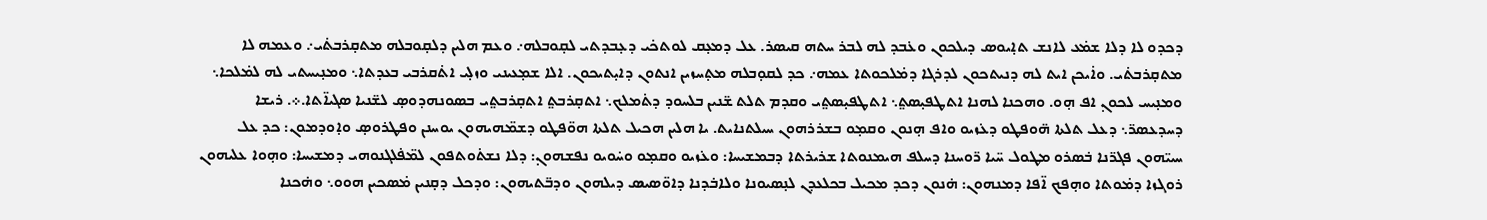ܕܟܕܘ ܠܐ ܕܠܐ ܫܡ̇ܥ ܠܐܢܫ ܬܐ̣ܝܘܣ ܕܝܠܟܘܢ ܘܥ̇ܒܕ ܠܗ ܠܒܪ ܚܬܗ ܩܝܣܪ. ܥܠ ܕܡܥ̣ܩ ܠܘܬܟ̇ܝ ܕܥ̣ܒܕܬܝ ܠܩ̣ܘܒܠܗ܇ ܘܥܡ ܗܠܝܢ ܕܠܩ̣ܘܒܠܗ ܡܬܩ̣ܪܒܬ̇ܝ܇ ܘܥܡܗ ܠܐ ܡܬܩ̣ܪܒܬ̇ܝ. ܘܐ̇ܝܟܢ ܐܝܬ ܠܗ ܕܢܝܬܟܘܢ ܠܕܪܓܐ ܕܡ̇ܠܟܘܬܐ ܥܡܗ܇ ܟܕ ܠܩܘ̣ܒܠܗ ܡܬ̣ܚܙܝܢ ܐܢܬܘܢ ܕܐܝ̣ܬܝܟܘܢ. ܐܠܐ ܫܡ̣ܥܝܢܝ ܘܙܠ̣ܝ ܐܬ̇ܩܪܒܝ ܒܥܕܬܐ܆ ܘܡܢ̣ܝܚܬܝ ܠܗ ܠܡ̇ܠܟܐ܆ ܘܡܢ̣ܝܚ ܠܟܘܢ̣ ܐܦ ܗ̣ܘ. ܘܗܟܢܐ ܠܗܢܐ ܐܬܛܦܝ̣ܣܬ݀܆ ܐܬܛܦܝ̣ܣܬ݀ܝ ܘܩܕܡ ܬܠܬ ܫ̈ܢܝܢ ܒܠܚܘܕ ܕܬ̇ܡܠܟ܆ ܐܬܩ̣ܪܒܬ݀ ܐܬܩ̣ܪܒܬ݀ܝ ܒܣܘܢܗܕܘܣ̣ ܠܫ̈ܢܝܐ ܣܓܝܐ̈ܬܐ.܀. ܪܝܫܐ ܕܚܕܥܣܪ̈܆ ܕܥܠ ܬܠܬܐ ܗ̈ܘܦܛܘ ܕܥ̇ܙܝܘ ܘܐܦ ܗ̣ܢܘܢ ܘܩܡ̣ܘ ܒܫܪܪܗܘܢ ܚܝܠܬܢܐܝܬ. ܝܐ ܗܠܝܢ ܗܟܝܠ ܬܠܬܐ ܗܘ̈ܦܛܘ ܕܫܡ̈ܗܝܗܘܢ ܝܘܚܢܢ ܘܦܛܪܘܣ̣ ܘܐ̣ܘܕܡܘܢ: ܟܕ ܥܠ ܚܝܝ̈ܗܘܢ ܦܓܪ̈ܢܐ ܒ̇ܣܪܘ ܡܛܘܠ ܚ̈ܝܐ ܪ̈ܘܚܢܐ ܕܚܠܦ ܗܝܡܢܘܬܐ ܫܪܝܪܬܐ ܕܒܡܫܝܚܐ: ܘܥ̇ܙܝܘ ܘܩܡ̣ܘ ܘܚ̇ܘܝܘ ܢܦܫܗܘܢ̣: ܕܠܐ ܢܫܬ̇ܘܬܦܘܢ ܠܡ̈ܦ̇ܠܓܢܘܗܝ ܕܡܫܝܚܐ: ܘܗ̣ܘܐ ܥܠܝܗܘܢ ܪܘܓܙܐ ܕܡ̇ܘܬܐ ܘܗ̣ܦܟ ܐ̈ܦܐ ܕܡܢܗܘܢ: ܗ̇ܢܘܢ ܕܟܕ ܡܟܝܠ ܒܟܠܥܕܢ ܠܢ̣ܣܝܘܢܐ ܘܠܐܒ̇ܕܢܐ ܕܐܘ̈ܣܝܣ ܕܝܠܗܘܢ ܘܕܒ̈ܬܝܗܘܢ: ܘܕܟܠ ܕܩ̣ܢܝܢ ܡ̇ܣܟܝܢ ܗܘܘ܆ ܘܗ̇ܟܢܐ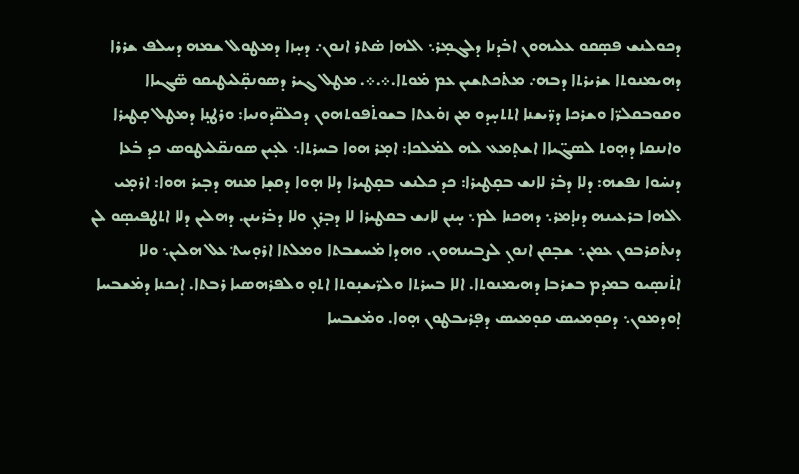ܕܟܘܠܢܫ ܦܣ̣ܩܘ ܥܠܝܗܘܢ ܐܒ̇ܕܢܐ ܕܠܓܡ̣ܪ܆ ܐܠܗܐ ܣ̇ܬܪ ܐܢܘܢ܇ ܕܚ̣ܙܐ ܕܡܛܘܠ ܫܡܗ ܕܚܠܦ ܫܪܪܐ ܕܗܝܡܢܘܬܐ ܫܪܝܪܬܐ ܕܒܗ܇ ܡܬ̇ܟܬܫܝܢ ܥܡ ܡ̇ܘܬܐ.܀.܀. ܡܛܠ ܓܝܪ ܕܣܘܢܩ̣̈ܠܝܛܝܩܘ ܣ̈ܓܝܐܐ ܘܩܘܒܩܠܪ̈ܐ ܘܫܪܟܐ ܕܪ̈ܝܫܢܐ ܐܬܬܚ̣ܕܘ ܡܢ ܙܘ̇ܥܬܐ ܒܫܘܬ̇ܦܘܬܗܘܢ ܕܟܠܩ̈ܕܘܢܝܐ: ܘܪܛܢ̣ܐ ܕܡܛܠ ܩ̣ܛܝܪܐ ܘܐܢܢܩܐ ܕܗ̣ܘܬ ܠܣܓ̈ܝܐܐ ܐܫܬ̣ܡܥ ܠܗ ܠܡ̇ܠܟܐ: ܐܡ̣ܪ ܗܘܐ ܒܚܪܬܐ܆ ܠܥ̣ܝܢ ܣܘܢܩ̈ܠܝܛܘܣ ܟܕ ܒ̇ܥܐ ܕܢܚ̇ܘܐ ܢܦܫܗ: ܕܠܐ ܕܒ̇ܪ ܠܐܢܫ ܒܩ̣ܛܝܪܐ: ܟܕ ܟܠܢܫ ܒܩ̣ܛܝܪܐ ܕܠܐ ܗ̣ܘܐ ܕܩܫ̣ܐ ܡܢܗ ܕܒ̣ܝܪ ܗܘܐ: ܐܪܡ̣ܝ ܐܠܗܐ ܒܪܥܝܢܗ ܕܢܐ̣ܡܪ܆ ܕܗܟܢܐ ܠܡ܆ ܚ̣ܢܢ ܠܐܢܫ ܒܩܛܝܪܐ ܠܐ ܕܒ̣ܪܢ̣ ܘܠܐ ܕܒ̇ܪܝܢܢ. ܕܗܠܝܢ ܕܠܐ ܐܬܛܦܝܣ̣ܘ ܠܢ ܕܢܬ̇ܩܪܒܘܢ ܥܡܢ܆ ܫܒ̣ܩܢ ܐܢܘܢ̣ ܠܨܒܝܢܗܘܢ. ܘܗܕܐ ܡ̇ܚܫܒܬܐ ܘܡܠܬܐ ܐܪܘ̣ܚܬ݀ ܥܠ ܗܠܝܢ܆ ܘܠܐ ܐܬ̇ܢܣ̣ܝܘ ܒܡܕܡ ܒܫܪܒܐ ܕܗܝܡܢܘܬܐ. ܐܠܐ ܒܚܪܬܐ ܘܠܪ̈ܝܫܢ̣ܘܬܐ ܐܬܘ̣ ܘܠܦܪܗܣܝܐ ܪܒܬܐ. ܐ̣ܝܟܢܐ ܕܡ̇ܫܒܚܐ ܐ̣ܘܕܡܘܢ܆ ܕܩܘ̣ܡܝܣ ܩܘ̣ܡܝܣ ܕܦ̣ܪܝܒܛܘܢ ܗ̣ܘܐ. ܘܡ̇ܫܒܚܐ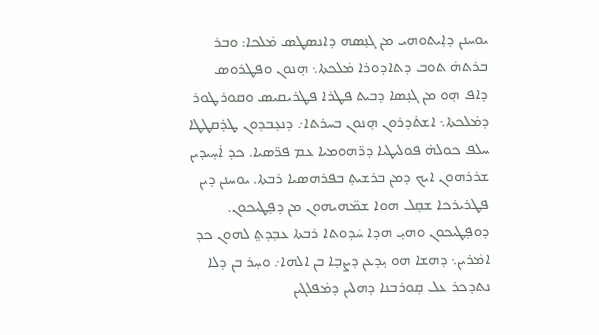ܝܘܚܢܢ ܕܐ̣ܝܬܘܗܝ ܡܢ ܓܢ̣ܣܗ ܕܐܢܣܛܣ ܡ̇ܠܟܐ: ܘܒܪ ܒܪܬܗ̇ ܬܘܒ ܕܬܐܕܘܪܐ ܡ̇ܠܟܬܐ܆ ܗ̣ܢܘܢ ܘܦܛܪܘܣ ܕܐܦ ܗ̣ܘ ܡܢ ܓܢ̣ܣܐ ܕܒܝܬ ܦܛܪܐ ܦܛܪܝܩܝܣ ܘܩܘܪܛܘܪ ܕܡ̇ܠܟܬܐ܆ ܐܫܬ̇ܕܪܘܢ ܗ̣ܢܘܢ ܒܚܪܬܐ܇ ܕܢܥ̣ܒܕܘܢ ܛܪ̣ܩܛܛܐ ܚܠܦ ܟܘܠܗ̇ ܦܘܠܝܛܝܐ ܕܪ̈ܗܘܡܝܐ ܥܡ ܦܪ̈ܣܝܐ. ܟܕ ܐ̇ܚ̣ܝܕܝܢ ܫܪܪܗܘܢ ܐܝܟ ܕܡܢ ܒܪܫܝܬ̣ ܒܦܪܗܣܝܐ ܪܒܬܐ. ܝܘܚܢܢ ܕܝܢ ܦܛܪܝܪܟܐ ܫܩ̣ܠ ܗܘܐ ܫܡ̈ܗܝܗܘܢ ܡܢ ܕܦ̣ܛܝܟܘܢ. ܕܘܦ̣ܛܝܟܘܢ ܘܗܝ̣ ܗܕܐ ܚ̇ܕܘܬܐ ܪܒܬܐ ܥܒ̣ܕܬ݀ ܠܗܘܢ ܟܕ ܐܡ̇ܪܝܢ܆ ܕܗܫܐ ܗܘ ܝ̣ܕܥܢ ܕܨܒ̣ܐ ܒܢ ܐܠܗܐ܇ ܘܚ̣ܪ ܒܢ ܕܠܐ ܢܬܕܟܪ ܥܠ ܩ̣ܘܪܒܢܐ ܕܗܠܝܢ ܕܡ̇ܦܠܓܝܢ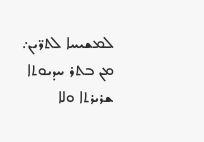ܠܡܫܝܚܐ ܠܬܪ̈ܝܢ܇ ܡܢ ܒܬܪ ܚܕܝܘܬܐ ܫܪܝܪܬܐ ܘܠܐ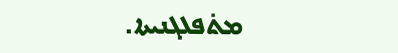ܡܬ̇ܦܠܓܢܝܬܐ.